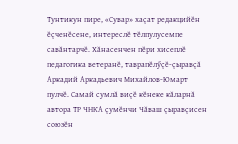Тунтикун пире, «Сувар» хаçат редакцийӗн ӗçченӗсене, интереслӗ тӗлпулусемпе савăнтарчӗ. Хăнасенчен пӗри хисеплӗ педагогика ветеранӗ, таврапӗлӳçӗ-çыравçă Аркадий Аркадьевич Михайлов-Юмарт пулчӗ. Самай сумлă виçӗ кӗнеке кăларнă автора ТР ЧНКА çумӗнчи Чăваш çыравçисен союзӗн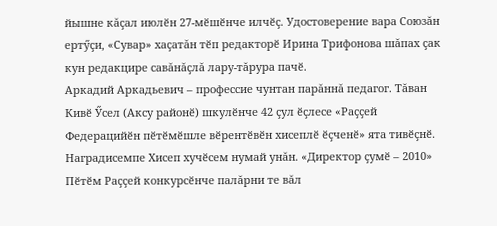йышне кăçал июлӗн 27-мӗшӗнче илчӗç. Удостоверение вара Союзăн ертӳçи, «Сувар» хаçатăн тӗп редакторӗ Ирина Трифонова шăпах çак кун редакцире савăнăçлă лару-тăрура пачӗ.
Аркадий Аркадьевич – профессие чунтан парăннă педагог. Тăван Кивӗ Ӳсел (Аксу районӗ) шкулӗнче 42 çул ӗçлесе «Раççей Федерацийӗн пӗтӗмӗшле вӗрентӗвӗн хисеплӗ ӗçченӗ» ята тивӗçнӗ. Наградисемпе Хисеп хучӗсем нумай унăн. «Директор çумӗ – 2010» Пӗтӗм Раççей конкурсӗнче палăрни те вăл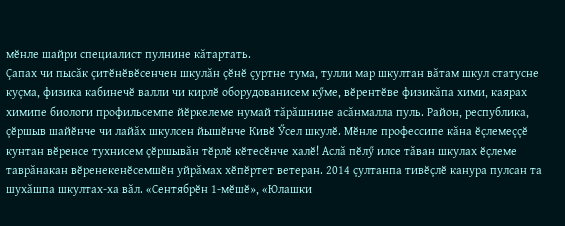мӗнле шайри специалист пулнине кăтартать.
Çапах чи пысăк çитӗнӗвӗсенчен шкулăн çӗнӗ çуртне тума, тулли мар шкултан вăтам шкул статусне куçма, физика кабинечӗ валли чи кирлӗ оборудованисем кӳме, вӗрентӗве физикăпа хими, каярах химипе биологи профильсемпе йӗркелеме нумай тăрăшнине асăнмалла пуль. Район, республика, çӗршыв шайӗнче чи лайăх шкулсен йышӗнче Кивӗ Ӳсел шкулӗ. Мӗнле профессипе кăна ӗçлемеççӗ кунтан вӗренсе тухнисем çӗршывăн тӗрлӗ кӗтесӗнче халӗ! Аслă пӗлӳ илсе тăван шкулах ӗçлеме таврăнакан вӗренекенӗсемшӗн уйрăмах хӗпӗртет ветеран. 2014 çултанпа тивӗçлӗ канура пулсан та шухăшпа шкултах-ха вăл. «Сентябрӗн 1-мӗшӗ», «Юлашки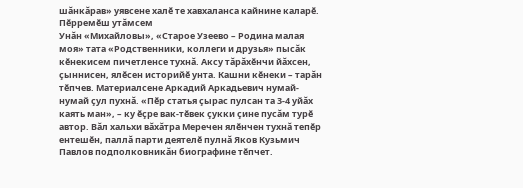шăнкăрав» уявсене халӗ те хавхаланса кайнине каларӗ.
Пӗрремӗш утăмсем
Унăн «Михайловы», «Старое Узеево – Родина малая моя» тата «Родственники, коллеги и друзья» пысăк кӗнекисем пичетленсе тухнă. Аксу тăрăхӗнчи йăхсен, çыннисен, ялӗсен историйӗ унта. Кашни кӗнеки – тарăн тӗпчев. Материалсене Аркадий Аркадьевич нумай-нумай çул пухнă. «Пӗр статья çырас пулсан та 3-4 уйăх каять ман», – ку ӗçре вак-тӗвек çукки çине пусăм турӗ автор. Вăл хальхи вăхăтра Меречен ялӗнчен тухнă тепӗр ентешӗн, паллă парти деятелӗ пулнă Яков Кузьмич Павлов подполковникăн биографине тӗпчет.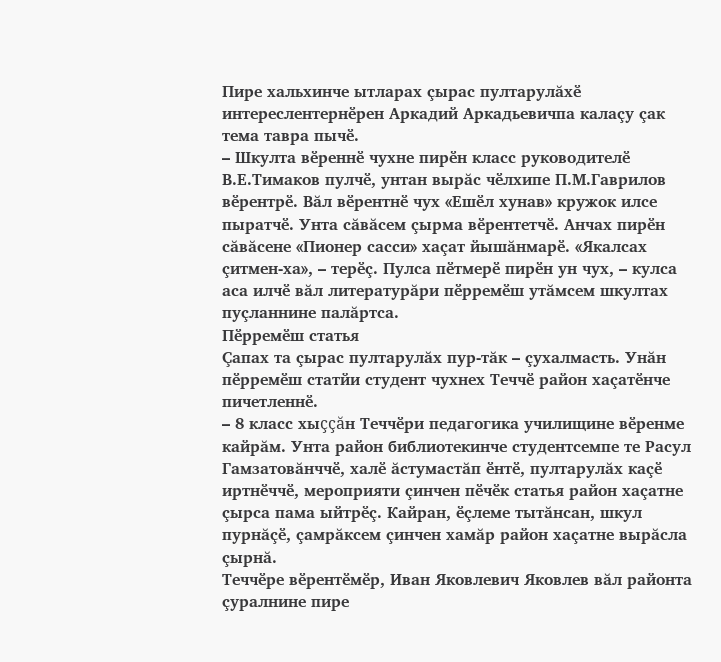Пире хальхинче ытларах çырас пултарулăхӗ интереслентернӗрен Аркадий Аркадьевичпа калаçу çак тема тавра пычӗ.
– Шкулта вӗреннӗ чухне пирӗн класс руководителӗ В.Е.Тимаков пулчӗ, унтан вырăс чӗлхипе П.М.Гаврилов вӗрентрӗ. Вăл вӗрентнӗ чух «Ешӗл хунав» кружок илсе пыратчӗ. Унта сăвăсем çырма вӗрентетчӗ. Анчах пирӗн сăвăсене «Пионер сасси» хаçат йышăнмарӗ. «Якалсах çитмен-ха», – терӗç. Пулса пӗтмерӗ пирӗн ун чух, – кулса аса илчӗ вăл литературăри пӗрремӗш утăмсем шкултах пуçланнине палăртса.
Пӗрремӗш статья
Çапах та çырас пултарулăх пур-тăк – çухалмасть. Унăн пӗрремӗш статйи студент чухнех Теччӗ район хаçатӗнче пичетленнӗ.
– 8 класс хыççăн Теччӗри педагогика училищине вӗренме кайрăм. Унта район библиотекинче студентсемпе те Расул Гамзатовăнччӗ, халӗ ăстумастăп ӗнтӗ, пултарулăх каçӗ иртнӗччӗ, мероприяти çинчен пӗчӗк статья район хаçатне çырса пама ыйтрӗç. Кайран, ӗçлеме тытăнсан, шкул пурнăçӗ, çамрăксем çинчен хамăр район хаçатне вырăсла çырнă.
Теччӗре вӗрентӗмӗр, Иван Яковлевич Яковлев вăл районта çуралнине пире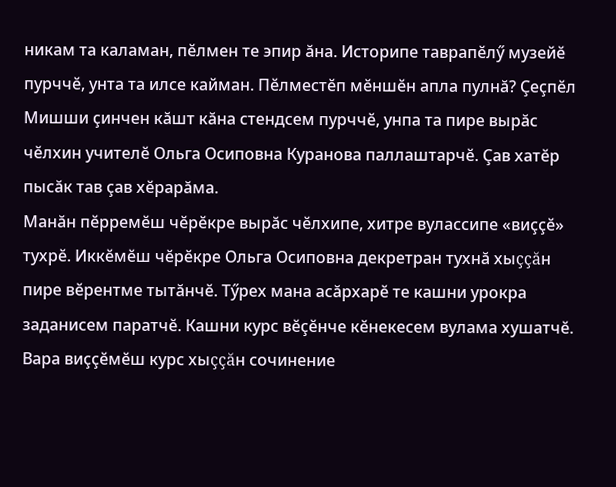никам та каламан, пӗлмен те эпир ăна. Историпе таврапӗлӳ музейӗ пурччӗ, унта та илсе кайман. Пӗлместӗп мӗншӗн апла пулнă? Çеçпӗл Мишши çинчен кăшт кăна стендсем пурччӗ, унпа та пире вырăс чӗлхин учителӗ Ольга Осиповна Куранова паллаштарчӗ. Çав хатӗр пысăк тав çав хӗрарăма.
Манăн пӗрремӗш чӗрӗкре вырăс чӗлхипе, хитре вулассипе «виççӗ» тухрӗ. Иккӗмӗш чӗрӗкре Ольга Осиповна декретран тухнă хыççăн пире вӗрентме тытăнчӗ. Тӳрех мана асăрхарӗ те кашни урокра заданисем паратчӗ. Кашни курс вӗçӗнче кӗнекесем вулама хушатчӗ. Вара виççӗмӗш курс хыççăн сочинение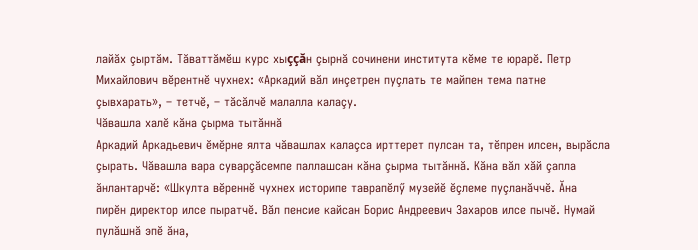лайăх çыртăм. Тăваттăмӗш курс хыççăн çырнă сочинени института кӗме те юрарӗ. Петр Михайлович вӗрентнӗ чухнех: «Аркадий вăл инçетрен пуçлать те майпен тема патне çывхарать», – тетчӗ, – тăсăлчӗ малалла калаçу.
Чăвашла халӗ кăна çырма тытăннă
Аркадий Аркадьевич ӗмӗрне ялта чăвашлах калаçса ирттерет пулсан та, тӗпрен илсен, вырăсла çырать. Чăвашла вара суварçăсемпе паллашсан кăна çырма тытăннă. Кăна вăл хăй çапла ăнлантарчӗ: «Шкулта вӗреннӗ чухнех историпе таврапӗлӳ музейӗ ӗçлеме пуçланăччӗ. Ăна пирӗн директор илсе пыратчӗ. Вăл пенсие кайсан Борис Андреевич Захаров илсе пычӗ. Нумай пулăшнă эпӗ ăна,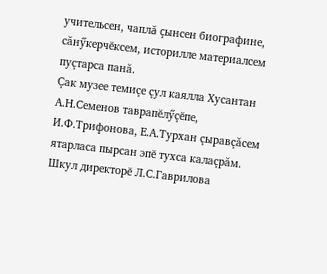учительсен, чаплă çынсен биографине, сăнӳкерчӗксем, историлле материалсем пуçтарса панă.
Çак музее темиçе çул каялла Хусантан А.Н.Семенов таврапӗлӳçӗпе, И.Ф.Трифонова, Е.А.Турхан çыравçăсем ятарласа пырсан эпӗ тухса калаçрăм. Шкул директорӗ Л.С.Гаврилова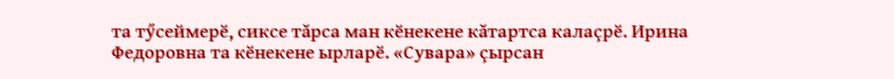та тӳсеймерӗ, сиксе тăрса ман кӗнекене кăтартса калаçрӗ. Ирина Федоровна та кӗнекене ырларӗ. «Сувара» çырсан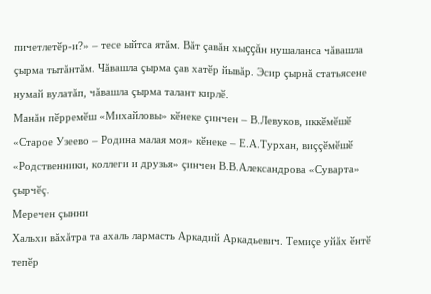пичетлетӗр-и?» – тесе ыйтса ятăм. Вăт çавăн хыççăн нушаланса чăвашла çырма тытăнтăм. Чăвашла çырма çав хатӗр йывăр. Эсир çырнă статьясене нумай вулатăп, чăвашла çырма талант кирлӗ.
Манăн пӗрремӗш «Михайловы» кӗнеке çинчен – В.Левуков, иккӗмӗшӗ «Старое Узеево – Родина малая моя» кӗнеке – Е.А.Турхан, виççӗмӗшӗ «Родственники, коллеги и друзья» çинчен В.В.Александрова «Суварта» çырчӗç.
Меречен çынни
Хальхи вăхăтра та ахаль лармасть Аркадий Аркадьевич. Темиçе уйăх ӗнтӗ тепӗр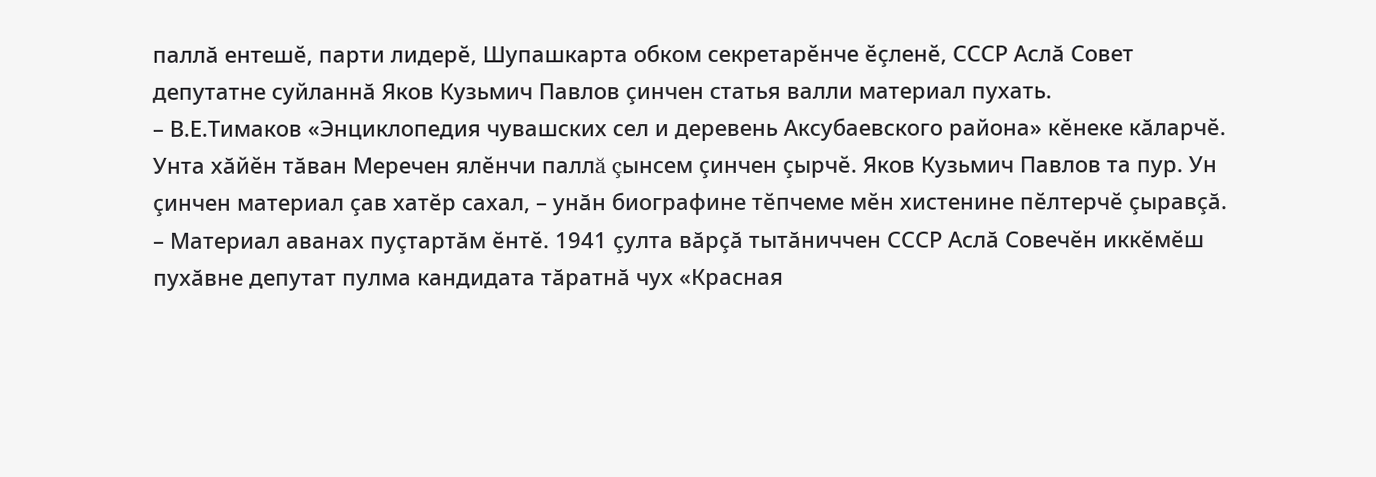паллă ентешӗ, парти лидерӗ, Шупашкарта обком секретарӗнче ӗçленӗ, СССР Аслă Совет депутатне суйланнă Яков Кузьмич Павлов çинчен статья валли материал пухать.
– В.Е.Тимаков «Энциклопедия чувашских сел и деревень Аксубаевского района» кӗнеке кăларчӗ. Унта хăйӗн тăван Меречен ялӗнчи паллă çынсем çинчен çырчӗ. Яков Кузьмич Павлов та пур. Ун çинчен материал çав хатӗр сахал, – унăн биографине тӗпчеме мӗн хистенине пӗлтерчӗ çыравçă. – Материал аванах пуçтартăм ӗнтӗ. 1941 çулта вăрçă тытăниччен СССР Аслă Совечӗн иккӗмӗш пухăвне депутат пулма кандидата тăратнă чух «Красная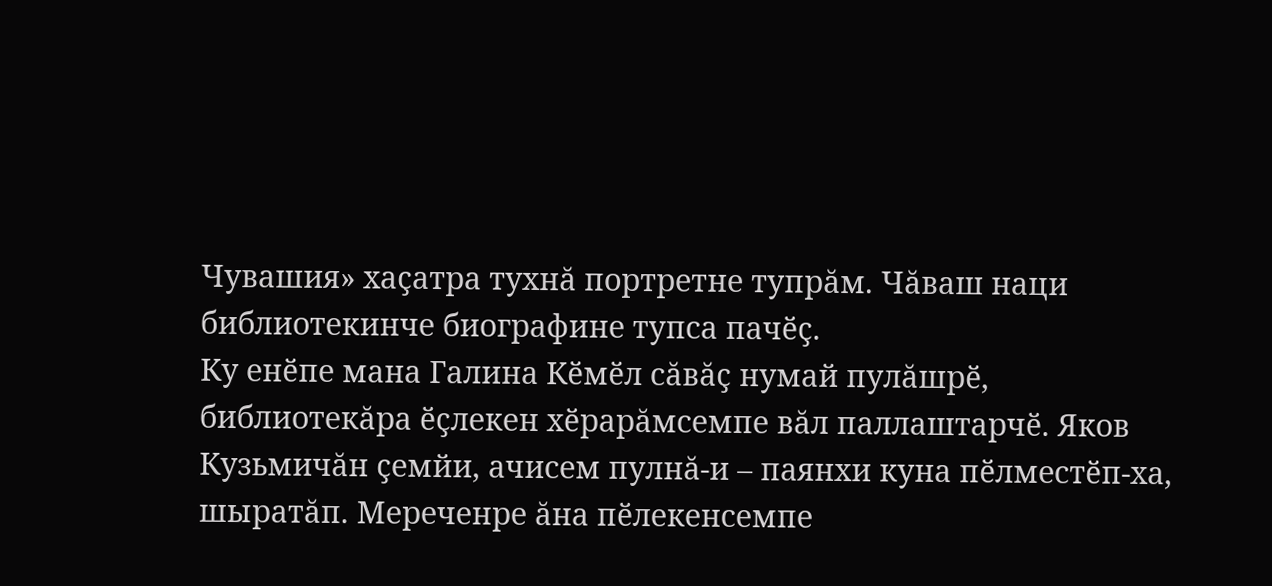Чувашия» хаçатра тухнă портретне тупрăм. Чăваш наци библиотекинче биографине тупса пачӗç.
Ку енӗпе мана Галина Кӗмӗл сăвăç нумай пулăшрӗ, библиотекăра ӗçлекен хӗрарăмсемпе вăл паллаштарчӗ. Яков Кузьмичăн çемйи, ачисем пулнă-и – паянхи куна пӗлместӗп-ха, шыратăп. Мереченре ăна пӗлекенсемпе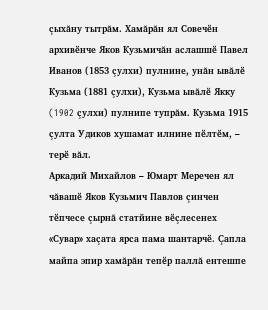çыхăну тытрăм. Хамăрăн ял Совечӗн архивӗнче Яков Кузьмичăн аслашшӗ Павел Иванов (1853 çулхи) пулнине, унăн ывăлӗ Кузьма (1881 çулхи), Кузьма ывăлӗ Якку (1902 çулхи) пулнипе тупрăм. Кузьма 1915 çулта Удиков хушамат илнине пӗлтӗм, – терӗ вăл.
Аркадий Михайлов – Юмарт Меречен ял чăвашӗ Яков Кузьмич Павлов çинчен тӗпчесе çырнă статйине вӗçлесенех «Сувар» хаçата ярса пама шантарчӗ. Çапла майпа эпир хамăрăн тепӗр паллă ентешпе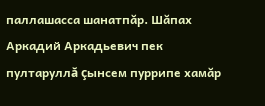паллашасса шанатпăр. Шăпах Аркадий Аркадьевич пек пултаруллă çынсем пуррипе хамăр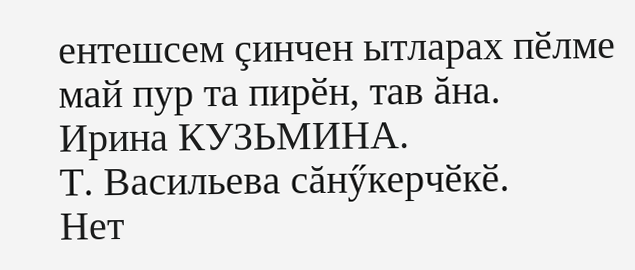ентешсем çинчен ытларах пӗлме май пур та пирӗн, тав ăна.
Ирина КУЗЬМИНА.
Т. Васильева сăнӳкерчӗкӗ.
Нет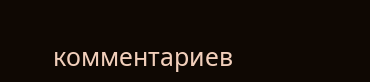комментариев